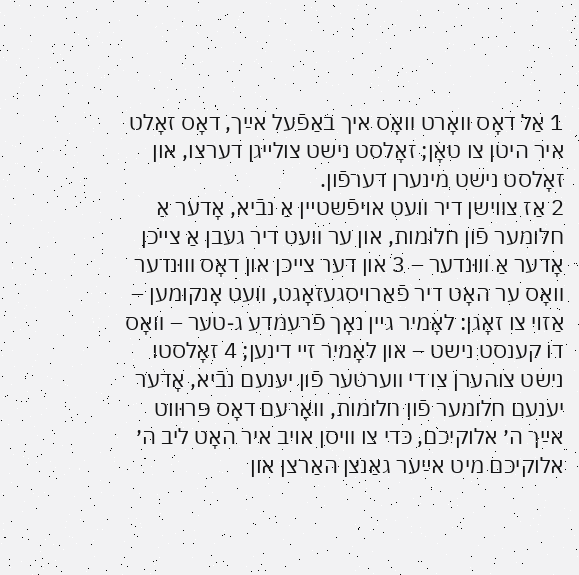1 אַל דאָס װאָרט װאָס איך באַפֿעל אײַך, דאָס זאָלט איר היטן צו טאָן; זאָלסט נישט צולײגן דערצו, און זאָלסט נישט מינערן דערפֿון.
2 אַז צװישן דיר װעט אױפֿשטײן אַ נבֿיא, אָדער אַ חלומער פֿון חלומות, און ער װעט דיר געבן אַ צײכן אָדער אַ װוּנדער – 3 און דער צײכן און דאָס װוּנדער װאָס ער האָט דיר פֿאַרױסגעזאָגט, װעט אָנקומען – אַזױ צו זאָגן: לאָמיר גײן נאָך פֿרעמדע ג‑טער – װאָס דו קענסט נישט – און לאָמיר זײ דינען; 4 זאָלסטו נישט צוהערן צו די װערטער פֿון יענעם נבֿיא, אָדער יענעם חלומער פֿון חלומות, װאָרעם דאָס פּרוּװט אײַך ה׳ אלוקיכם, כּדי צו װיסן אױב איר האָט ליב ה׳ אלוקיכם מיט אײַער גאַנצן האַרצן און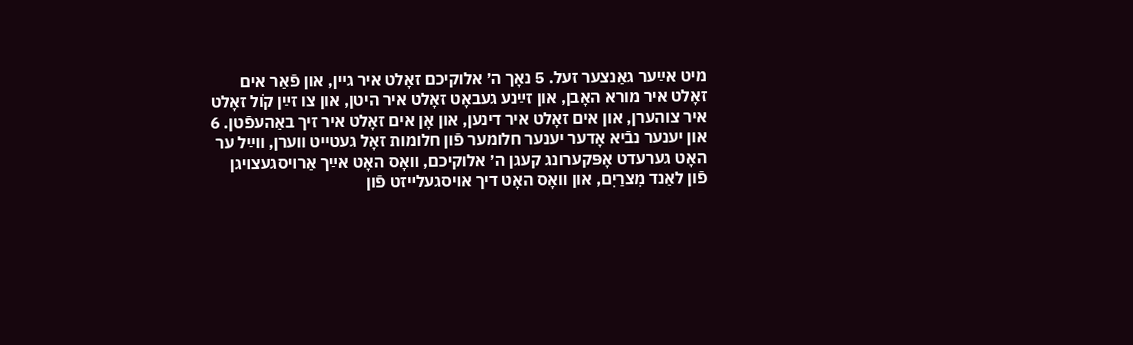מיט אײַער גאַנצער זעל. 5 נאָך ה׳ אלוקיכם זאָלט איר גײן, און פֿאַר אים זאָלט איר מורא האָבן, און זײַנע געבאָט זאָלט איר היטן, און צו זײַן קֹול זאָלט איר צוהערן, און אים זאָלט איר דינען, און אָן אים זאָלט איר זיך באַהעפֿטן. 6 און יענער נבֿיא אָדער יענער חלומער פֿון חלומות זאָל געטײט װערן, װײַל ער האָט גערעדט אָפּקערונג קעגן ה׳ אלוקיכם, װאָס האָט אײַך אַרױסגעצױגן פֿון לאַנד מִצרַיִם, און װאָס האָט דיך אױסגעלײזט פֿון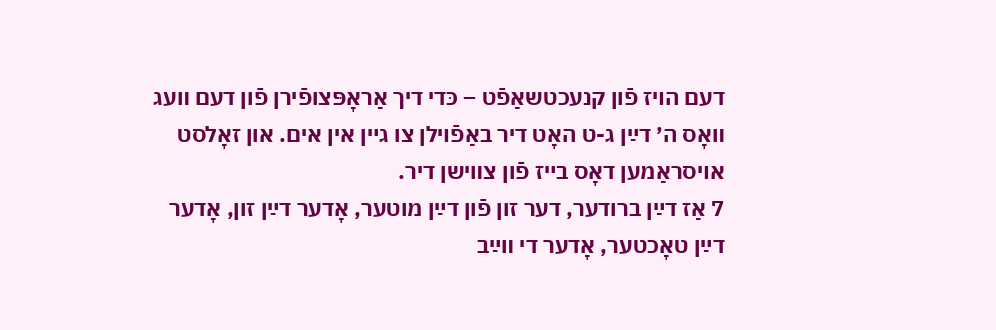דעם הױז פֿון קנעכטשאַפֿט – כּדי דיך אַראָפּצופֿירן פֿון דעם װעג װאָס ה׳ דײַן ג-ט האָט דיר באַפֿױלן צו גײן אין אים. און זאָלסט אױסראַמען דאָס בײז פֿון צװישן דיר.
7 אַז דײַן ברודער, דער זון פֿון דײַן מוטער, אָדער דײַן זון, אָדער דײַן טאָכטער, אָדער די װײַב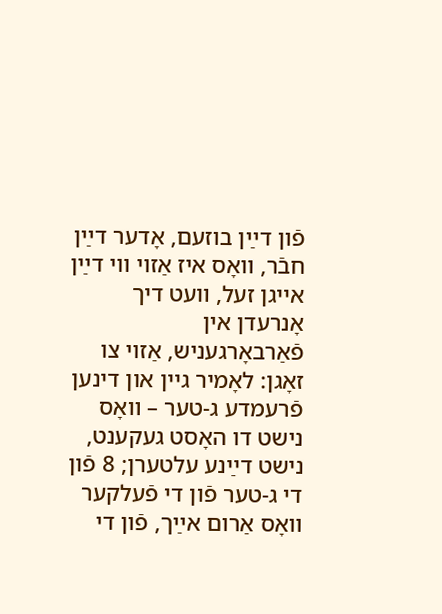פֿון דײַן בוזעם, אָדער דײַן חבֿר, װאָס איז אַזױ װי דײַן אײגן זעל, װעט דיך אָנרעדן אין פֿאַרבאָרגעניש, אַזױ צו זאָגן: לאָמיר גײן און דינען פֿרעמדע ג‑טער – װאָס נישט דו האָסט געקענט, נישט דײַנע עלטערן; 8 פֿון די ג‑טער פֿון די פֿעלקער װאָס אַרום אײַך, פֿון די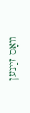װאָס זײַנען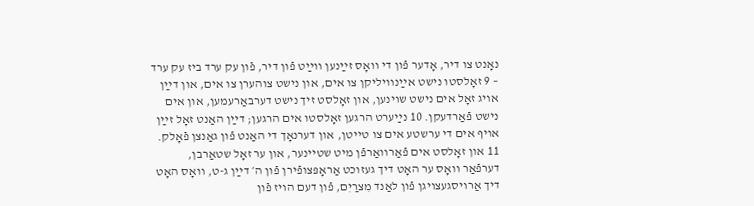נאָנט צו דיר, אָדער פֿון די װאָס זײַנען װײַט פֿון דיר, פֿון עק ערד ביז עק ערד – 9 זאָלסטו נישט אײַנװיליקן צו אים, און נישט צוהערן צו אים, און דײַן אױג זאָל אים נישט שױנען, און זאָלסט זיך נישט דערבאַרעמען, און אים נישט פֿאַרדעקן. 10 נײַערט הרגען זאָלסטו אים הרגען; דײַן האַנט זאָל זײַן אױף אים די ערשטע אים צו טײטן, און דערנאָך די האַנט פֿון גאַנצן פֿאָלק. 11 און זאָלסט אים פֿאַרװאַרפֿן מיט שטײנער, און ער זאָל שטאַרבן, דערפֿאַר װאָס ער האָט דיך געזוכט אַראָפּצופֿירן פֿון ה׳ דײַן ג-ט, װאָס האָט דיך אַרױסגעצױגן פֿון לאַנד מִצרַיִם, פֿון דעם הױז פֿון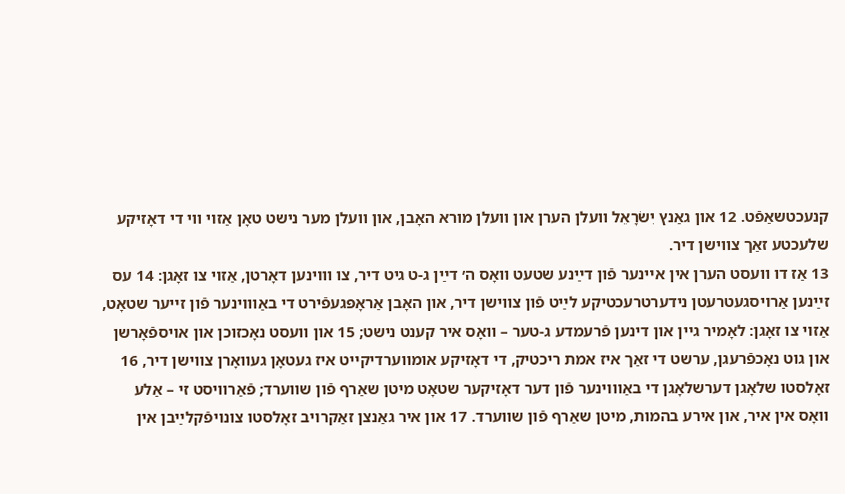קנעכטשאַפֿט. 12 און גאַנץ יִשׂרָאֵל װעלן הערן און װעלן מורא האָבן, און װעלן מער נישט טאָן אַזױ װי די דאָזיקע שלעכטע זאַך צװישן דיר.
13 אַז דו װעסט הערן אין אײנער פֿון דײַנע שטעט װאָס ה׳ דײַן ג-ט גיט דיר, צו װױנען דאָרטן, אַזױ צו זאָגן: 14 עס זײַנען אַרױסגעטרעטן נידערטרעכטיקע לײַט פֿון צװישן דיר, און האָבן אַראָפּגעפֿירט די באַװױנער פֿון זײער שטאָט, אַזױ צו זאָגן: לאָמיר גײן און דינען פֿרעמדע ג‑טער – װאָס איר קענט נישט; 15 און װעסט נאָכזוכן און אױספֿאָרשן און גוט נאָכפֿרעגן, ערשט די זאַך איז אמת ריכטיק, די דאָזיקע אומװערדיקײט איז געטאָן געװאָרן צװישן דיר, 16 זאָלסטו שלאָגן דערשלאָגן די באַװױנער פֿון דער דאָזיקער שטאָט מיטן שאַרף פֿון שװערד; פֿאַרװיסט זי – אַלע װאָס אין איר, און אירע בהמות, מיטן שאַרף פֿון שװערד. 17 און איר גאַנצן זאַקרױב זאָלסטו צונױפֿקלײַבן אין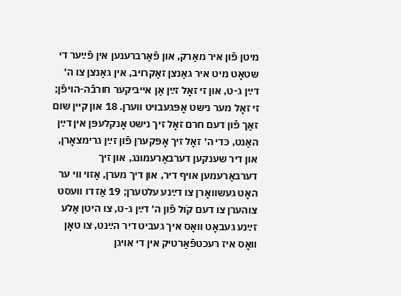מיטן פֿון איר מאַרק, און פֿאַרברענען אין פֿײַער די שטאָט מיט איר גאַנצן זאַקרױב, אין גאַנצן צו ה׳ דײַן ג-ט, און זי זאָל זײַן אַן אײביקער חורבֿה-הױפֿן; זי זאָל מער נישט אָפּגעבױט װערן. 18 און קײן שום זאַך פֿון דעם חרם זאָל זיך נישט אָנקלעפּן אין דײַן האַנט, כּדי ה׳ זאָל זיך אָפּקערן פֿון זײַן גרימצאָרן, און דיר שענקען דערבאַרעמונג, און זיך דערבאַרעמען אױף דיר, און דיך מערן, אַזױ װי ער האָט געשװאָרן צו דײַנע עלטערן; 19 אַז דו װעסט צוהערן צו דעם קֹול פֿון ה׳ דײַן ג-ט, צו היטן אַלע זײַנע געבאָט װאָס איך געביט דיר הײַנט, צו טאָן װאָס איז רעכטפֿאַרטיק אין די אױגן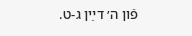פֿון ה׳ דײַן ג-ט.